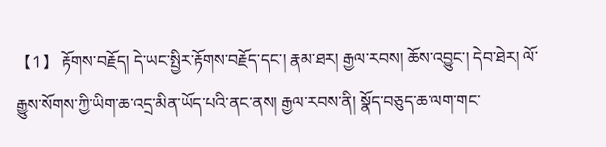【1】 རྟོགས་བརྗོད། དེ་ཡང་སྤྱིར་རྟོགས་བརྗོད་དང་། རྣམ་ཐར། རྒྱལ་རབས། ཆོས་འབྱུང་། དེབ་ཐེར། ལོ་རྒྱུས་སོགས་ཀྱི་ཡིག་ཆ་འདྲ་མིན་ཡོད་པའི་ནང་ནས། རྒྱལ་རབས་ནི། སྣོད་བཅུད་ཆ་ལག་གང་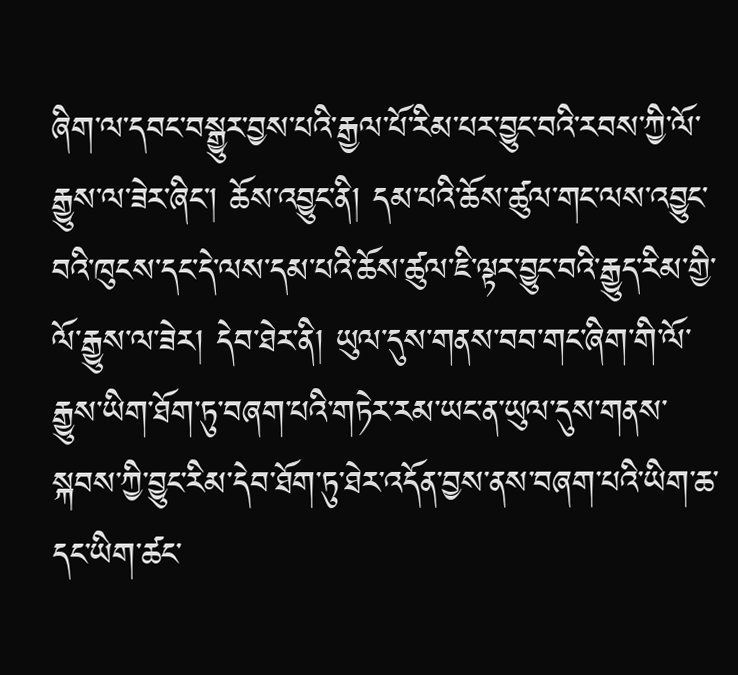ཞིག་ལ་དབང་བསྒྱུར་བྱས་པའི་རྒྱལ་པོ་རིམ་པར་བྱུང་བའི་རབས་ཀྱི་ལོ་རྒྱུས་ལ་ཟེར་ཞིང་། ཆོས་འབྱུང་ནི། དམ་པའི་ཆོས་ཚུལ་གང་ལས་འབྱུང་བའི་ཁུངས་དང་དེ་ལས་དམ་པའི་ཆོས་ཚུལ་ཇི་ལྟར་བྱུང་བའི་རྒྱུད་རིམ་གྱི་ལོ་རྒྱུས་ལ་ཟེར། དེབ་ཐེར་ནི། ཡུལ་དུས་གནས་བབ་གང་ཞིག་གི་ལོ་རྒྱུས་ཡིག་ཐོག་ཏུ་བཞག་པའི་གཏེར་རམ་ཡང་ན་ཡུལ་དུས་གནས་སྐབས་ཀྱི་བྱུང་རིམ་དེབ་ཐོག་ཏུ་ཐེར་འདོན་བྱས་ནས་བཞག་པའི་ཡིག་ཆ་དང་ཡིག་ཚང་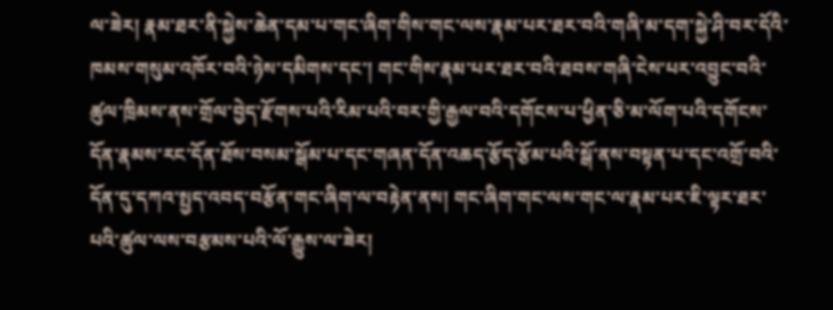ལ་ཟེར། རྣམ་ཐར་ནི་སྐྱེས་ཆེན་དམ་པ་གང་ཞིག་གིས་གང་ལས་རྣམ་པར་ཐར་བའི་གཞི་མ་དག་སྐྱེ་ཤི་བར་དོའི་ཁམས་གསུམ་འཁོར་བའི་ཉེས་དམིགས་དང་། གང་གིས་རྣམ་པར་ཐར་བའི་ཐབས་གཞི་ངེས་པར་འབྱུང་བའི་ཚུལ་ཁྲིམས་ནས་གྲོལ་བྱེད་རྫོགས་པའི་རིམ་པའི་བར་གྱི་རྒྱལ་བའི་དགོངས་པ་ཕྱིན་ཅི་མ་ལོག་པའི་དགོངས་དོན་རྣམས་རང་དོན་ཐོས་བསམ་སྒོམ་པ་དང་གཞན་དོན་འཆད་རྩོད་རྩོམ་པའི་སྒོ་ནས་བསྟན་པ་དང་འགྲོ་བའི་དོན་དུ་དཀའ་སྤྱད་འབད་བརྩོན་གང་ཞིག་ལ་བརྟེན་ནས། གང་ཞིག་གང་ལས་གང་ལ་རྣམ་པར་ཇི་ལྟར་ཐར་པའི་ཚུལ་ལས་བརྩམས་པའི་ལོ་རྒྱུས་ལ་ཟེར།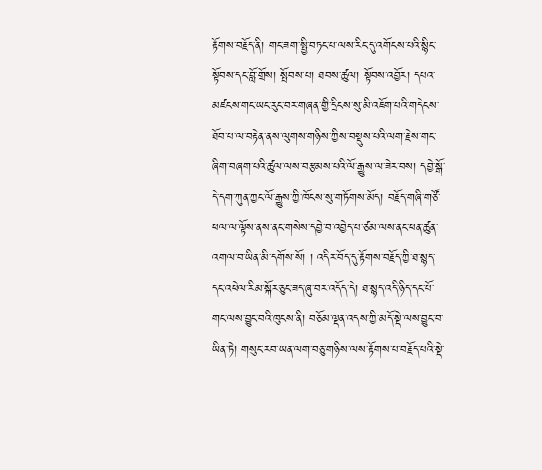རྟོགས་བརྗོད་ནི། གང་ཟག་སྤྱི་བཏང་པ་ལས་རིང་དུ་འགོངས་པའི་སྙིང་སྟོབས་དང་བློ་གྲོས། སྤོབས་པ། ཐབས་ཚུལ། སྟོབས་འབྱོར། དཔའ་མཛངས་གང་ཡང་རུང་བར་གཞན་གྱི་དྲིངས་སུ་མི་འཇོག་པའི་གདེངས་ཐོབ་པ་ལ་བརྟེན་ནས་ལུགས་གཉིས་ཀྱིས་བསྡུས་པའི་ལག་རྗེས་གང་ཞིག་བཞག་པའི་ཚུལ་ལས་བརྩམས་པའི་ལོ་རྒྱུས་ལ་ཟེར་བས། དབྱེ་སྒོ་དེ་དག་ཀུན་ཀྱང་ལོ་རྒྱུས་ཀྱི་ཁོངས་སུ་གཏོགས་མོད། བརྗོད་གཞི་གཙོ་ཕལ་ལ་ལྟོས་ནས་ནང་གསེས་དབྱེ་བ་འབྱེད་པ་ཙམ་ལས་ནང་ཕན་ཚུན་འགལ་བ་ཡིན་མི་དགོས་སོ། ། འདིར་བོད་དུ་རྟོགས་བརྗོད་ཀྱི་ཐ་སྙད་དང་འཕེལ་རིམ་སྐོར་ཅུང་ཟད་ཞུ་བར་འདོད་དེ། ཐ་སྙད་འདི་ཉིད་དང་པོ་གང་ལས་བྱུང་བའི་ཁུངས་ནི། བཅོམ་ལྡན་འདས་ཀྱི་མདོ་སྡེ་ལས་བྱུང་བ་ཡིན་ཏེ། གསུང་རབ་ཡན་ལག་བཅུ་གཉིས་ལས་རྟོགས་པ་བརྗོད་པའི་སྡེ་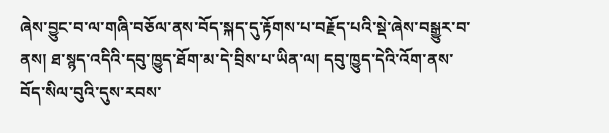ཞེས་བྱུང་བ་ལ་གཞི་བཅོལ་ནས་བོད་སྐད་དུ་རྟོགས་པ་བརྗོད་པའི་སྡེ་ཞེས་བསྒྱུར་བ་ནས། ཐ་སྙད་འདིའི་དབུ་ཁྱུད་ཐོག་མ་དེ་བྲིས་པ་ཡིན་ལ། དབུ་ཁྱུད་དེའི་འོག་ནས་བོད་སིལ་བུའི་དུས་རབས་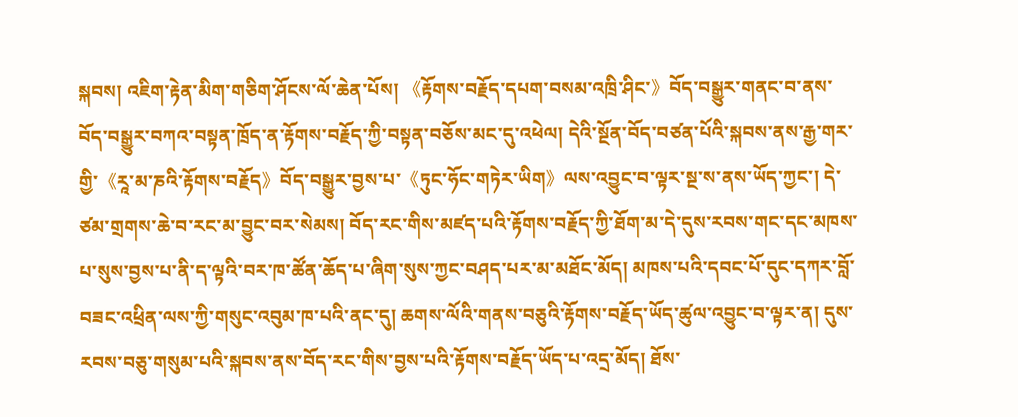སྐབས། འཇིག་རྟེན་མིག་གཅིག་ཤོངས་ལོ་ཆེན་པོས། 《རྟོགས་བརྗོད་དཔག་བསམ་འཁྲི་ཤིང་》བོད་བསྒྱུར་གནང་བ་ནས་བོད་བསྒྱུར་བཀའ་བསྟན་ཁྲོད་ན་རྟོགས་བརྗོད་ཀྱི་བསྟན་བཅོས་མང་དུ་འཕེལ། དེའི་སྔོན་བོད་བཙན་པོའི་སྐབས་ནས་རྒྱ་གར་གྱི་《རཱ་མ་ཎའི་རྟོགས་བརྗོད》བོད་བསྒྱུར་བྱས་པ་《ཏུང་ཧོང་གཏེར་ཡིག》ལས་འབྱུང་བ་ལྟར་སྔ་ས་ནས་ཡོད་ཀྱང་། དེ་ཙམ་གྲགས་ཆེ་བ་རང་མ་བྱུང་བར་སེམས། བོད་རང་གིས་མཛད་པའི་རྟོགས་བརྗོད་ཀྱི་ཐོག་མ་དེ་དུས་རབས་གང་དང་མཁས་པ་སུས་བྱས་པ་ནི་ད་ལྟའི་བར་ཁ་ཚོན་ཆོད་པ་ཞིག་སུས་ཀྱང་བཤད་པར་མ་མཐོང་མོད། མཁས་པའི་དབང་པོ་དུང་དཀར་བློ་བཟང་འཕྲིན་ལས་ཀྱི་གསུང་འབུམ་ཁ་པའི་ནང་དུ། ཆགས་ལོའི་གནས་བཅུའི་རྟོགས་བརྗོད་ཡོད་ཚུལ་འབྱུང་བ་ལྟར་ན། དུས་རབས་བཅུ་གསུམ་པའི་སྐབས་ནས་བོད་རང་གིས་བྱས་པའི་རྟོགས་བརྗོད་ཡོད་པ་འདྲ་མོད། ཐོས་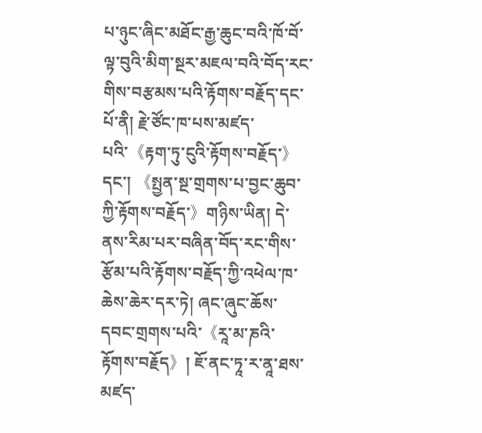པ་ཉུང་ཞིང་མཐོང་རྒྱ་ཆུང་བའི་ཁོ་བོ་ལྟ་བུའི་མིག་སྔར་མཇལ་བའི་བོད་རང་གིས་བརྩམས་པའི་རྟོགས་བརྗོད་དང་པོ་ནི། རྗེ་ཙོང་ཁ་པས་མཛད་པའི་《རྟག་ཏུ་ངུའི་རྟོགས་བརྗོད་》དང་། 《སྤྱན་སྔ་གྲགས་པ་བྱང་ཆུབ་ཀྱི་རྟོགས་བརྗོད་》གཉིས་ཡིན། དེ་ནས་རིམ་པར་བཞིན་བོད་རང་གིས་རྩོམ་པའི་རྟོགས་བརྗོད་ཀྱི་འཕེལ་ཁ་ཆེས་ཆེར་དར་ཏེ། ཞང་ཞུང་ཆོས་དབང་གྲགས་པའི་《རཱ་མ་ཎའི་རྟོགས་བརྗོད》། ཇོ་ནང་ཏཱ་ར་ནཱ་ཐས་མཛད་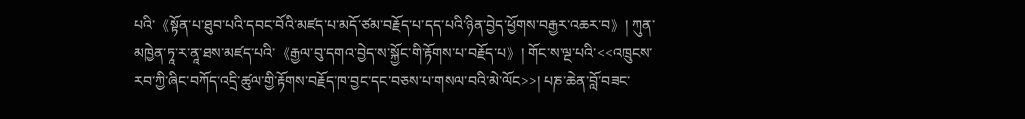པའི་《སྟོན་པ་ཐུབ་པའི་དབང་བོའི་མཛད་པ་མདོ་ཙམ་བརྗོད་པ་དད་པའི་ཉིན་བྱེད་ཕྱོགས་བརྒྱར་འཆར་བ》། ཀུན་མཁྱེན་ཏཱ་ར་ནཱ་ཐས་མཛད་པའི་《རྒྱལ་བུ་དགའ་བྱེད་ས་སྐྱོང་གི་རྟོགས་པ་བརྗོད་པ》། གོང་ས་ལྔ་པའི་<<འཁྲུངས་རབ་ཀྱི་ཞིང་བཀོད་འདྲི་ཚུལ་གྱི་རྟོགས་བརྗོད་ཁ་བྱང་དང་བཅས་པ་གསལ་བའི་མེ་ལོང>>། པཎ་ཆེན་བློ་བཟང་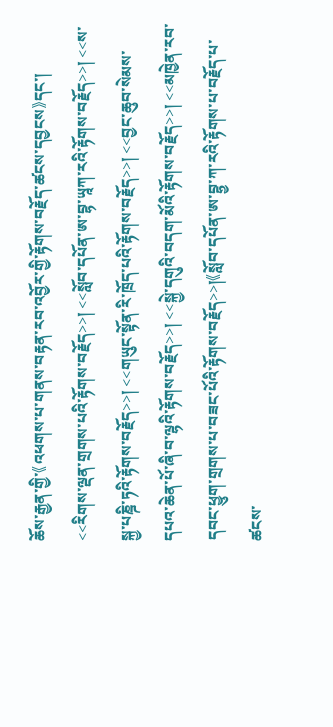ཆོས་རྒྱན་གྱི་《འཕགས་པ་གནས་བརྟན་རབ་འབྱོར་གྱི་རྟོགས་བརྗོད་ཚངས་དབྱངས》དང་། <<རིགས་ལྡན་གྲགས་པའི་རྟོགས་བརྗོད>>། <<སློབ་དཔོན་ཨ་བྷ་ཡཱཀ་རའི་རྟོགས་བརྗོད>>། <<ས་སྐྱ་པཎྜི་ཏའི་རྟོགས་བརྗོད>>། <<གཡུང་སྟོན་རི་ཁྲོད་པའི་རྟོགས་བརྗོད>>། <<བྱང་ཆུབ་སེམས་དཔའ་ཆེན་པོ་ཞི་བ་ལྷའི་རྟོགས་བརྗོད>>། <<སྐྱེ་དགུའི་བདག་མོའི་རྟོགས་བརྗོད>>། <<མཁྱེན་རབ་དབང་ཕྱུག་གྲགས་པ་བཟང་པོའི་རྟོགས་བརྗོད>>།《སློབ་དཔོན་ཨ་བྷྱ་ཀ་རའི་རྟོགས་པ་བརྗོད་པ་ཚངས་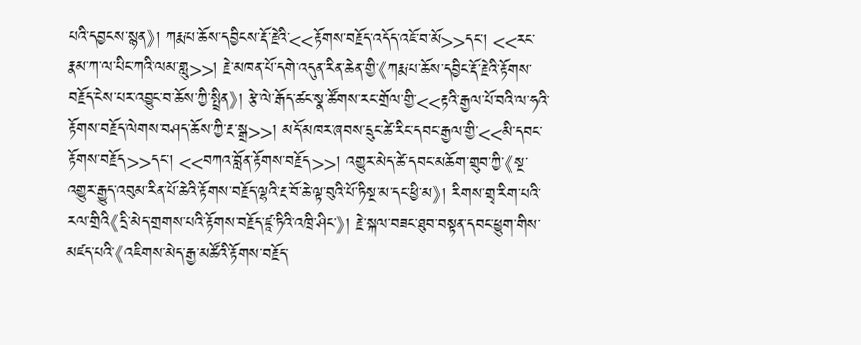པའི་དབྱངས་སྙན》། ཀརྨ་པ་ཆོས་དབྱིངས་རྡོ་རྗེའི་<<རྟོགས་བརྗོད་འདོད་འཇོ་བ་མོ>>དང་། <<རང་རྣམ་ཀ་ལ་པིང་ཀའི་ལམ་གླུ>>། རྗེ་མཁན་པོ་དགེ་འདུན་རིན་ཆེན་གྱི་《ཀརྨ་པ་ཆོས་དབྱིང་རྡོ་རྗེའི་རྟོགས་བརྗོད་ངེས་པར་འབྱུང་བ་ཆོས་ཀྱི་སྤྲིན》། རྩེ་ལེ་རྒོད་ཚང་སྣ་ཚོགས་རང་གྲོལ་གྱི་<<རྟའི་རྒྱལ་པོ་བའི་ལ་ཧའི་རྟོགས་བརྗོད་ལེགས་བཤད་ཆོས་ཀྱི་རྔ་སྒྲ>>། མདོ་མཁར་ཞབས་དྲུང་ཚེ་རིང་དབང་རྒྱལ་གྱི་<<མི་དབང་རྟོགས་བརྗོད>>དང་། <<བཀའ་བློན་རྟོགས་བརྗོད>>། འགྱུར་མེད་ཚེ་དབང་མཆོག་གྲུབ་ཀྱི་《སྔ་འགྱུར་རྒྱུད་འབུམ་རིན་པོ་ཆེའི་རྟོགས་བརྗོད་ལྷའི་རྔ་བོ་ཆེ་ལྟ་བུའི་པོ་ཏིསྔ་མ་དང་ཕྱི་མ》། རིགས་གྲྭ་རིག་པའི་རལ་གྲིའི《དྲི་མེད་གྲགས་པའི་རྟོགས་བརྗོད་ཛཱ་ཏིའི་འཁྲི་ཤིང་》། རྗེ་སྐལ་བཟང་ཐུབ་བསྟན་དབང་ཕྱུག་གིས་མཛད་པའི་《འཇིགས་མེད་རྒྱ་མཚོའི་རྟོགས་བརྗོད་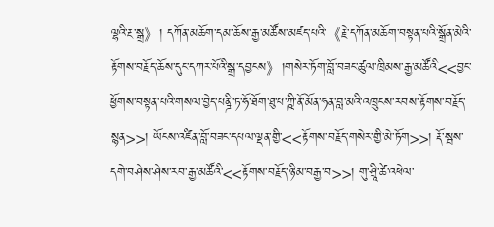ལྷའི་རྔ་སྒྲ》། དཀོན་མཆོག་དམ་ཆོས་རྒྱ་མཚོས་མཛད་པའི་《རྗེ་དཀོན་མཆོག་བསྟན་པའི་སྒྲོན་མེའི་རྟོགས་བརྗོད་ཆོས་དུང་དཀར་པོའི་སྒྲ་དབྱངས》།གསེར་ཏོག་བློ་བཟང་ཚུལ་ཁྲིམས་རྒྱ་མཚོའི<<བྱང་ཕྱོགས་བསྟན་པའི་གསལ་བྱེད་པནྜི་ཏ་ཧོ་ཐོག་ཐུ་པ་ཀྵི་ནོ་མོན་ཧན་བླ་མའི་འཁྲུངས་རབས་རྟོགས་བརྗོད་སྙན>>། ཡོངས་འཛིན་བློ་བཟང་དཔལ་ལྡན་གྱི་<<རྟོགས་བརྗོད་གསེར་གྱི་མེ་ཏོག>>། རྡོ་སྦས་དགེ་བཤེས་ཤེས་རབ་རྒྱ་མཚོའི་<<རྟོགས་བརྗོད་ཉི་མ་བརྒྱ་བ>>། གུ་ཤྲཱི་ཚེ་འཕེལ་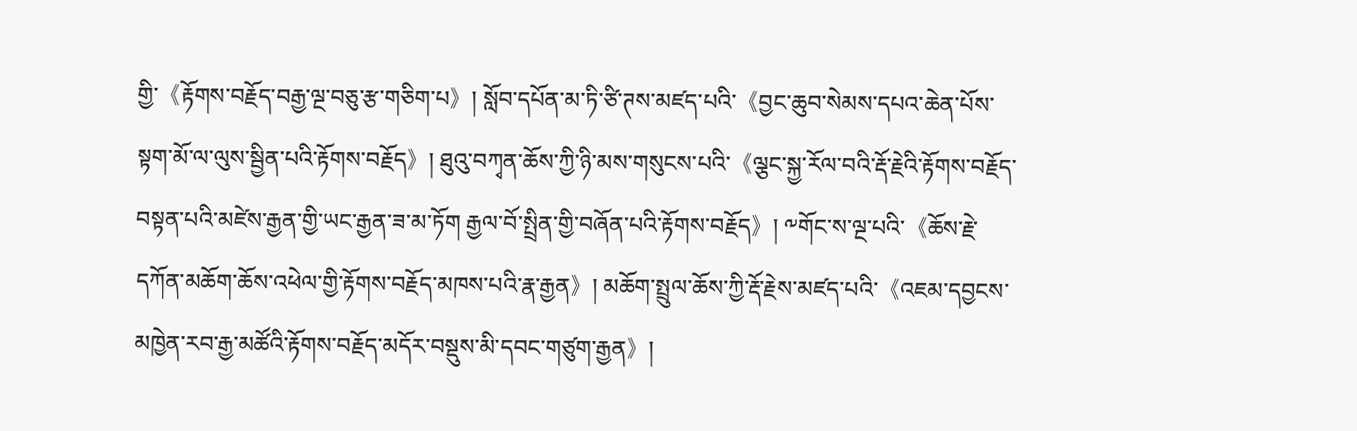གྱི་《རྟོགས་བརྗོད་བརྒྱ་ལྔ་བཅུ་རྩ་གཅིག་པ》། སློབ་དཔོན་མ་ཏི་ཙི་ཊས་མཛད་པའི་《བྱང་ཆུབ་སེམས་དཔའ་ཆེན་པོས་སྟག་མོ་ལ་ལུས་སྦྱིན་པའི་རྟོགས་བརྗོད》། ཐུའུ་བཀྭན་ཆོས་ཀྱི་ཉི་མས་གསུངས་པའི་《ལྕང་སྐྱ་རོལ་བའི་རྡོ་རྗེའི་རྟོགས་བརྗོད་བསྟན་པའི་མཛེས་རྒྱན་གྱི་ཡང་རྒྱན་ཟ་མ་ཏོག རྒྱལ་བོ་སྤྲིན་གྱི་བཞོན་པའི་རྟོགས་བརྗོད》། ༸གོང་ས་ལྔ་པའི་《ཆོས་རྗེ་དཀོན་མཆོག་ཆོས་འཕེལ་གྱི་རྟོགས་བརྗོད་མཁས་པའི་རྣ་རྒྱན》། མཆོག་སྤྲུལ་ཆོས་ཀྱི་རྡོ་རྗེས་མཛད་པའི་《འཇམ་དབྱངས་མཁྱེན་རབ་རྒྱ་མཚོའི་རྟོགས་བརྗོད་མདོར་བསྡུས་མི་དབང་གཙུག་རྒྱན》།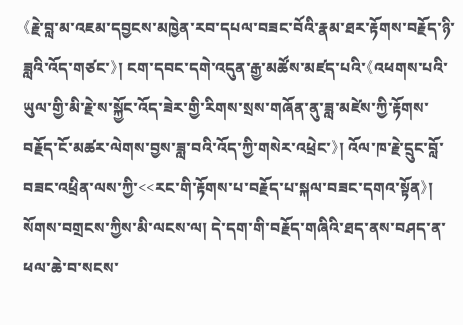《རྗེ་བླ་མ་འཇམ་དབྱངས་མཁྱེན་རབ་དཔལ་བཟང་བོའི་རྣམ་ཐར་རྟོགས་བརྗོད་ཉི་ཟླའི་འོད་གཙང་》། ངག་དབང་དགེ་འདུན་རྒྱ་མཚོས་མཛད་པའི་《འཕགས་པའི་ཡུལ་གྱི་མི་རྗེ་ས་སྐྱོང་འོད་ཟེར་གྱི་རིགས་སྲས་གཞོན་ནུ་ཟླ་མཛེས་ཀྱི་རྟོགས་བརྗོད་ངོ་མཚར་ལེགས་བྱས་ཟླ་བའི་འོད་ཀྱི་གསེར་འཕྲེང་》། འོལ་ཁ་རྗེ་དྲུང་བློ་བཟང་འཕྲིན་ལས་ཀྱི་<<རང་གི་རྟོགས་པ་བརྗོད་པ་སྐལ་བཟང་དགའ་སྟོན》། སོགས་བགྲངས་ཀྱིས་མི་ལངས་ལ། དེ་དག་གི་བརྗོད་གཞིའི་ཐད་ནས་བཤད་ན་ཕལ་ཆེ་བ་སངས་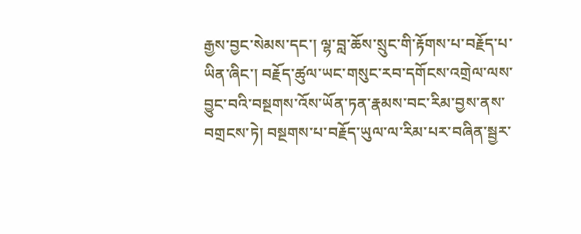རྒྱས་བྱང་སེམས་དང་། ལྷ་བླ་ཆོས་སྲུང་གི་རྟོགས་པ་བརྗོད་པ་ཡིན་ཞིང་། བརྗོད་ཚུལ་ཡང་གསུང་རབ་དགོངས་འགྲེལ་ལས་བྱུང་བའི་བསྔགས་འོས་ཡོན་ཏན་རྣམས་བང་རིམ་བྱས་ནས་བགྲངས་ཏེ། བསྔགས་པ་བརྗོད་ཡུལ་ལ་རིམ་པར་བཞིན་སྦྱར་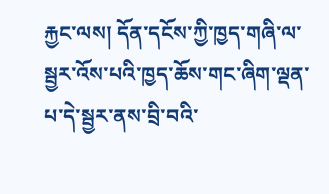རྐྱང་ལས། དོན་དངོས་ཀྱི་ཁྱད་གཞི་ལ་སྦྱར་འོས་པའི་ཁྱད་ཆོས་གང་ཞིག་ལྡན་པ་དེ་སྦྱར་ནས་བྲི་བའི་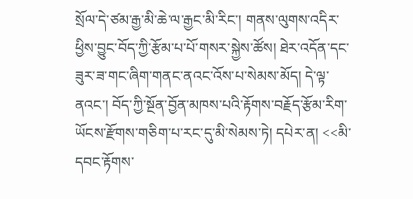སྲོལ་དེ་ཙམ་རྒྱ་མི་ཆེ་ལ་རྒྱང་མི་རིང་། གནས་ལུགས་འདིར་ཕྱིས་བྱུང་བོད་ཀྱི་རྩོམ་པ་པོ་གསར་སྐྱེས་ཚོས། ཐེར་འདོན་དང་ཟུར་ཟ་གང་ཞིག་གནང་ནའང་འོས་པ་སེམས་མོད། དེ་ལྟ་ནའང་། བོད་ཀྱི་སྔོན་བྱོན་མཁས་པའི་རྟོགས་བརྗོད་རྩོམ་རིག་ཡོངས་རྫོགས་གཅིག་པ་རང་དུ་མི་སེམས་ཏེ། དཔེར་ན། <<མི་དབང་རྟོགས་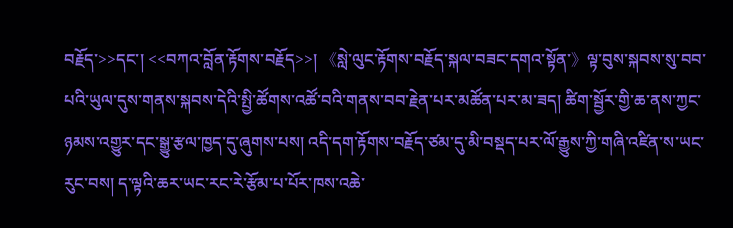བརྗོད་>>དང་། <<བཀའ་བློན་རྟོགས་བརྗོད>>། 《སླེ་ལུང་རྟོགས་བརྗོད་སྐལ་བཟང་དགའ་སྟོན་》ལྟ་བུས་སྐབས་སུ་བབ་པའི་ཡུལ་དུས་གནས་སྐབས་དེའི་སྤྱི་ཚོགས་འཚོ་བའི་གནས་བབ་རྗེན་པར་མཚོན་པར་མ་ཟད། ཚིག་སྦྱོར་གྱི་ཆ་ནས་ཀྱང་ཉམས་འགྱུར་དང་སྒྱུ་རྩལ་ཁྱད་དུ་ཞུགས་པས། འདི་དག་རྟོགས་བརྗོད་ཙམ་དུ་མི་བསྡད་པར་ལོ་རྒྱུས་ཀྱི་གཞི་འཛིན་ས་ཡང་རུང་བས། ད་ལྟའི་ཆར་ཡང་རང་རེ་རྩོམ་པ་པོར་ཁས་འཆེ་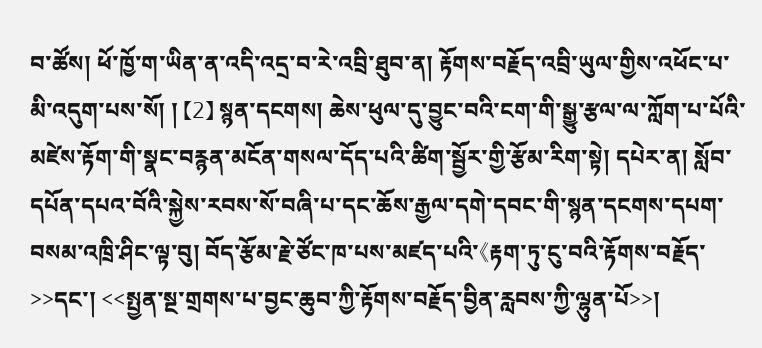བ་ཚོས། ཕོ་ཁྱོ་ག་ཡིན་ན་འདི་འདྲ་བ་རེ་འབྲི་ཐུབ་ན། རྟོགས་བརྗོད་འབྲི་ཡུལ་གྱིས་འཕོང་པ་མི་འདུག་པས་སོ། ། 【2】 སྙན་དངགས། ཆེས་ཕུལ་དུ་བྱུང་བའི་ངག་གི་སྒྱུ་རྩལ་ལ་ཀློག་པ་པོའི་མཛེས་རྟོག་གི་སྣང་བརྙན་མངོན་གསལ་དོད་པའི་ཚིག་སྦྱོར་གྱི་རྩོམ་རིག་སྟེ། དཔེར་ན། སློབ་དཔོན་དཔའ་བོའི་སྐྱེས་རབས་སོ་བཞི་པ་དང་ཆོས་རྒྱལ་དགེ་དབང་གི་སྙན་དངགས་དཔག་བསམ་འཁྲི་ཤིང་ལྟ་བུ། བོད་རྩོམ་རྗེ་ཙོང་ཁ་པས་མཛད་པའི་《རྟག་ཏུ་ངུ་བའི་རྟོགས་བརྗོད་>>དང་། <<སྤྱན་སྔ་གྲགས་པ་བྱང་ཆུབ་ཀྱི་རྟོགས་བརྗོད་བྱིན་རླབས་ཀྱི་ལྷུན་པོ>>།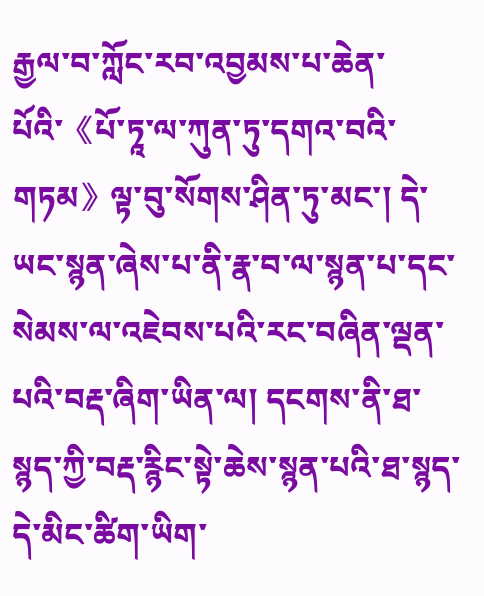རྒྱལ་བ་ཀློང་རབ་འབྱམས་པ་ཆེན་པོའི་《པོ་ཏཱ་ལ་ཀུན་ཏུ་དགའ་བའི་གཏམ》ལྟ་བུ་སོགས་ཤིན་ཏུ་མང་། དེ་ཡང་སྙན་ཞེས་པ་ནི་རྣ་བ་ལ་སྙན་པ་དང་སེམས་ལ་འཇེབས་པའི་རང་བཞིན་ལྡན་པའི་བརྡ་ཞིག་ཡིན་ལ། དངགས་ནི་ཐ་སྙད་ཀྱི་བརྡ་རྙིང་སྟེ་ཆེས་སྙན་པའི་ཐ་སྙད་དེ་མིང་ཚིག་ཡིག་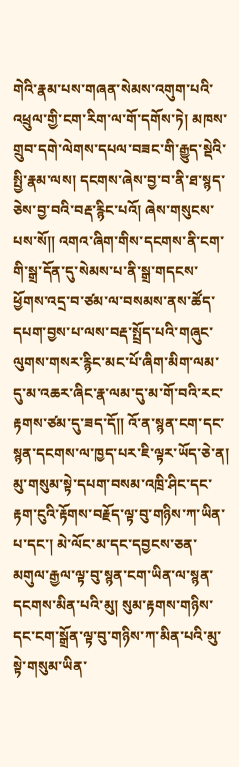གེའི་རྣམ་པས་གཞན་སེམས་འགུག་པའི་འཕྲུལ་གྱི་ངག་རིག་ལ་གོ་དགོས་ཏེ། མཁས་གྲུབ་དགེ་ལེགས་དཔལ་བཟང་གི་རྒྱུད་སྡེའི་སྤྱི་རྣམ་ལས། དངགས་ཞེས་བྱ་བ་ནི་ཐ་སྙད་ཅེས་བྱ་བའི་བརྡ་རྙིང་པའོ། ཞེས་གསུངས་པས་སོ༎ འགའ་ཞིག་གིས་དངགས་ནི་ངག་གི་སྒྲ་དོན་དུ་སེམས་པ་ནི་སྒྲ་གདངས་ཕྱོགས་འདྲ་བ་ཙམ་ལ་བསམས་ནས་ཚོད་དཔག་བྱས་པ་ལས་བརྡ་སྤྲོད་པའི་གཞུང་ལུགས་གསར་རྙིང་མང་པོ་ཞིག་མིག་ལམ་དུ་མ་འཆར་ཞིང་རྣ་ལམ་དུ་མ་གོ་བའི་རང་རྟགས་ཙམ་དུ་ཟད་དོ༎ འོ་ན་སྙན་ངག་དང་སྙན་དངགས་ལ་ཁྱད་པར་ཇི་ལྟར་ཡོད་ཅེ་ན། མུ་གསུམ་སྟེ་དཔག་བསམ་འཁྲི་ཤིང་དང་རྟག་ངུའི་རྟོགས་བརྗོད་ལྟ་བུ་གཉིས་ཀ་ཡིན་པ་དང་། མེ་ལོང་མ་དང་དབྱངས་ཅན་མགུལ་རྒྱལ་ལྟ་བུ་སྙན་ངག་ཡིན་ལ་སྙན་དངགས་མིན་པའི་མུ། སུམ་རྟགས་གཉིས་དང་ངག་སྒྲོན་ལྟ་བུ་གཉིས་ཀ་མིན་པའི་མུ་སྟེ་གསུམ་ཡིན་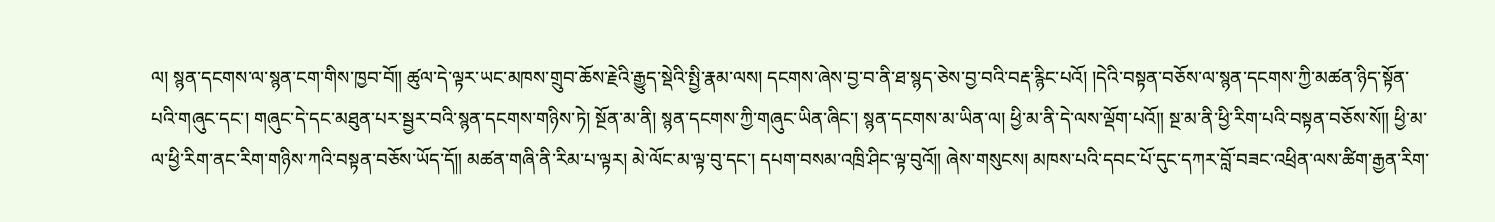ལ། སྙན་དངགས་ལ་སྙན་ངག་གིས་ཁྱབ་བོ༎ ཚུལ་དེ་ལྟར་ཡང་མཁས་གྲུབ་ཆོས་རྗེའི་རྒྱུད་སྡེའི་སྤྱི་རྣམ་ལས། དངགས་ཞེས་བྱ་བ་ནི་ཐ་སྙད་ཅེས་བྱ་བའི་བརྡ་རྙིང་པའོ། །དེའི་བསྟན་བཅོས་ལ་སྙན་དངགས་ཀྱི་མཚན་ཉིད་སྟོན་པའི་གཞུང་དང་། གཞུང་དེ་དང་མཐུན་པར་སྦྱར་བའི་སྙན་དངགས་གཉིས་ཏེ། སྔོན་མ་ནི། སྙན་དངགས་ཀྱི་གཞུང་ཡིན་ཞིང་། སྙན་དངགས་མ་ཡིན་ལ། ཕྱི་མ་ནི་དེ་ལས་ལྡོག་པའོ༎ སྔ་མ་ནི་ཕྱི་རིག་པའི་བསྟན་བཅོས་སོ༎ ཕྱི་མ་ལ་ཕྱི་རིག་ནང་རིག་གཉིས་ཀའི་བསྟན་བཅོས་ཡོད་དོ༎ མཚན་གཞི་ནི་རིམ་པ་ལྟར། མེ་ལོང་མ་ལྟ་བུ་དང་། དཔག་བསམ་འཁྲི་ཤིང་ལྟ་བུའོ༎ ཞེས་གསུངས། མཁས་པའི་དབང་པོ་དུང་དཀར་བློ་བཟང་འཕྲིན་ལས་ཚིག་རྒྱན་རིག་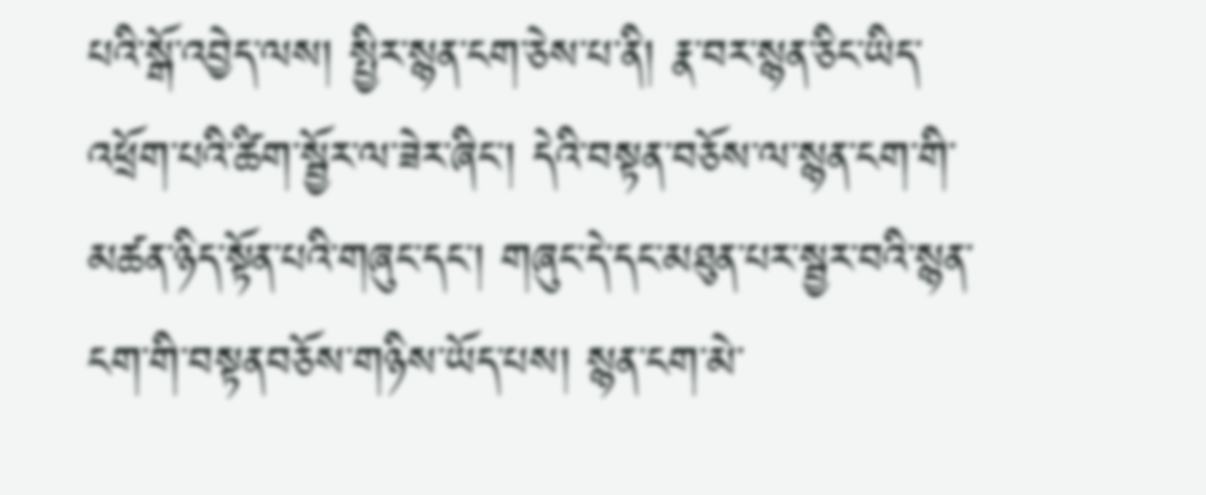པའི་སྒོ་འབྱེད་ལས། སྤྱིར་སྙན་ངག་ཅེས་པ་ནི། རྣ་བར་སྙན་ཅིང་ཡིད་འཕྲོག་པའི་ཚིག་སྦྱོར་ལ་ཟེར་ཞིང་། དེའི་བསྟན་བཅོས་ལ་སྙན་ངག་གི་མཚན་ཉིད་སྟོན་པའི་གཞུང་དང་། གཞུང་དེ་དང་མཐུན་པར་སྦྱར་བའི་སྙན་ངག་གི་བསྟནབཅོས་གཉིས་ཡོད་པས། སྙན་ངག་མེ་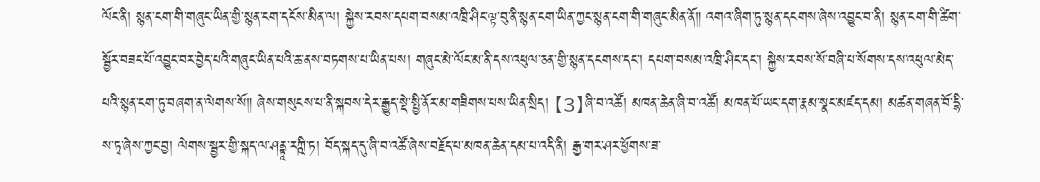ལོང་ནི། སྙན་ངག་གི་གཞུང་ཡིན་གྱི་སྙན་ངག་དངོས་མིན་ལ། སྐྱེས་རབས་དཔག་བསམ་འཁྲི་ཤིང་ལྟ་བུ་ནི་སྙན་ངག་ཡིན་ཀྱང་སྙན་ངག་གི་གཞུང་མིན་ནོ༎ འགའ་ཞིག་ཏུ་སྙན་དངགས་ཞེས་འབྱུང་བ་ནི། སྙན་ངག་གི་ཚིག་སྦྱོར་བཟང་པོ་འབྱུང་བར་བྱེད་པའི་གཞུང་ཡིན་པའི་ཆ་ནས་བཏགས་པ་ཡིན་པས། གཞུང་མེ་ལོང་མ་ནི་དས་འཕུལ་ཅན་གྱི་སྙན་དངགས་དང་། དཔག་བསམ་འཁྲི་ཤིང་དང་། སྐྱེས་རབས་སོ་བཞི་པ་སོགས་དས་འཕུལ་མེད་པའི་སྙན་ངག་ཏུ་བཞག་ན་ལེགས་སོ༎ ཞེས་གསུངས་པ་ནི་སྐབས་དེར་རྒྱུད་སྡེ་སྤྱི་ནོར་མ་གཟིགས་པས་ཡིན་སྲིད། 【3】ཞི་བ་འཚོ། མཁན་ཆེན་ཞི་བ་འཚོ། མཁན་པོ་ཡང་དག་རྣམ་སྣང་མཛད་དམ། མཚན་གཞན་བོ་དྷི་ས་ཏྭ་ཞེས་ཀྱང་བྱ། ལེགས་སྦྱར་གྱི་སྐད་ལ་ཤནྟཱ་རཀྵི་ཏ། བོད་སྐད་དུ་ཞི་བ་འཚོ་ཞེས་བརྗོད་པ་མཁན་ཆེན་དམ་པ་འདི་ནི། རྒྱ་གར་ཤར་ཕྱོགས་ཟ་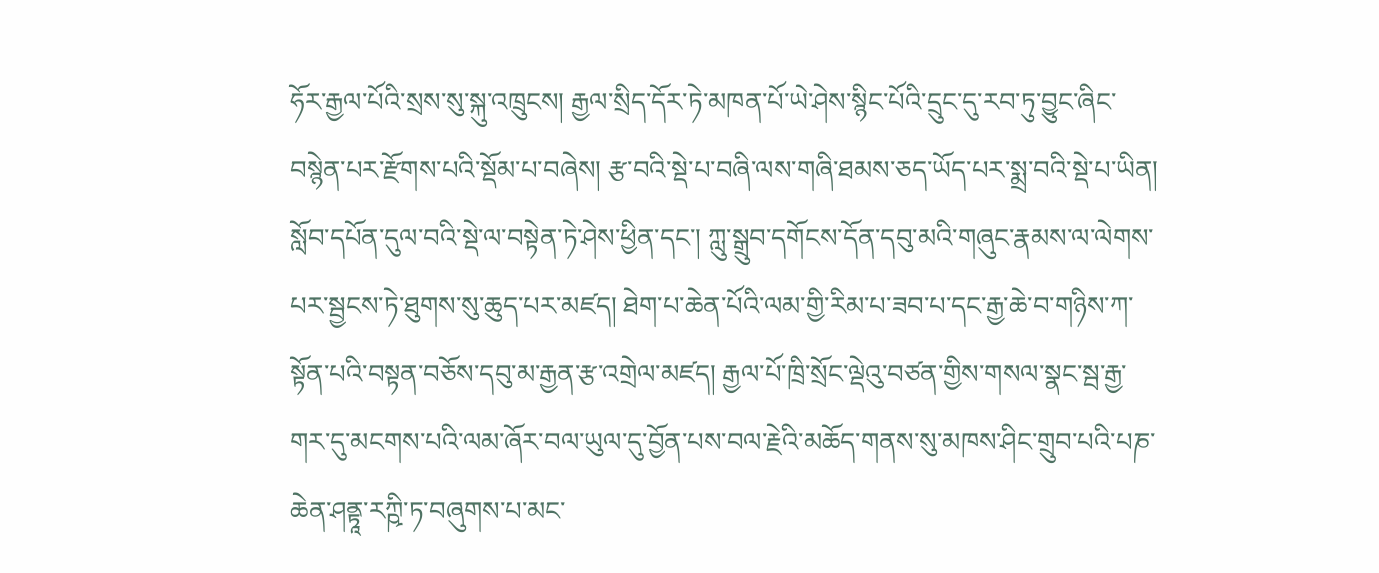ཧོར་རྒྱལ་པོའི་སྲས་སུ་སྐུ་འཁྲུངས། རྒྱལ་སྲིད་དོར་ཏེ་མཁན་པོ་ཡེ་ཤེས་སྙིང་པོའི་དྲུང་དུ་རབ་ཏུ་བྱུང་ཞིང་བསྙེན་པར་རྫོགས་པའི་སྡོམ་པ་བཞེས། རྩ་བའི་སྡེ་པ་བཞི་ལས་གཞི་ཐམས་ཅད་ཡོད་པར་སྨྲ་བའི་སྡེ་པ་ཡིན། སློབ་དཔོན་དུལ་བའི་སྡེ་ལ་བསྟེན་ཏེ་ཤེས་ཕྱིན་དང་། ཀླུ་སྒྲུབ་དགོངས་དོན་དབུ་མའི་གཞུང་རྣམས་ལ་ལེགས་པར་སྦྱངས་ཏེ་ཐུགས་སུ་ཆུད་པར་མཛད། ཐེག་པ་ཆེན་པོའི་ལམ་གྱི་རིམ་པ་ཟབ་པ་དང་རྒྱ་ཆེ་བ་གཉིས་ཀ་སྟོན་པའི་བསྟན་བཅོས་དབུ་མ་རྒྱན་རྩ་འགྲེལ་མཛད། རྒྱལ་པོ་ཁྲི་སྲོང་ལྡེའུ་བཙན་གྱིས་གསལ་སྣང་སྦ་རྒྱ་གར་དུ་མངགས་པའི་ལམ་ཞོར་བལ་ཡུལ་དུ་བྱོན་པས་བལ་རྗེའི་མཆོད་གནས་སུ་མཁས་ཤིང་གྲུབ་པའི་པཎ་ཆེན་ཤནྟཱ་རཀྵི་ཏ་བཞུགས་པ་མང་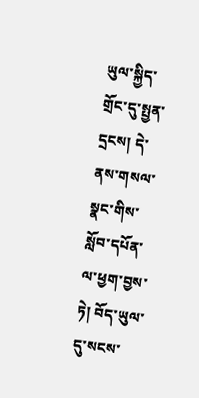ཡུལ་སྐྱིད་གྲོང་དུ་སྤྱན་དྲངས། དེ་ནས་གསལ་སྣང་གིས་སློབ་དཔོན་ལ་ཕྱག་བྱས་ཏེ། བོད་ཡུལ་དུ་སངས་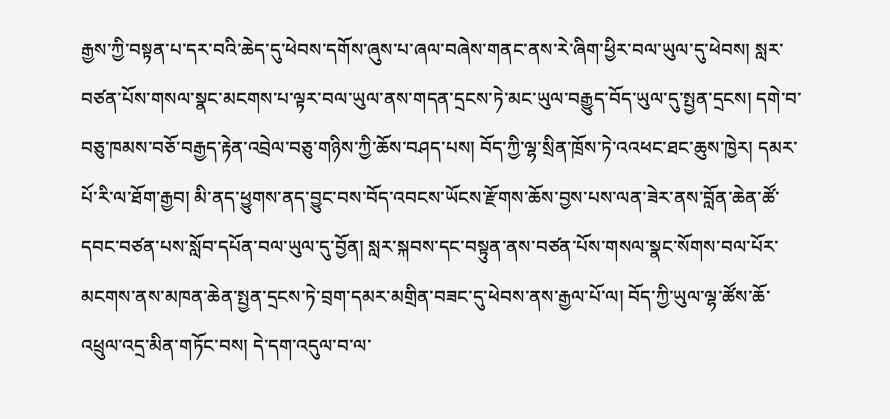རྒྱས་ཀྱི་བསྟན་པ་དར་བའི་ཆེད་དུ་ཕེབས་དགོས་ཞུས་པ་ཞལ་བཞེས་གནང་ནས་རེ་ཞིག་ཕྱིར་བལ་ཡུལ་དུ་ཕེབས། སླར་བཙན་པོས་གསལ་སྣང་མངགས་པ་ལྟར་བལ་ཡུལ་ནས་གདན་དྲངས་ཏེ་མང་ཡུལ་བརྒྱུད་བོད་ཡུལ་དུ་སྤྱན་དྲངས། དགེ་བ་བཅུ་ཁམས་བཅོ་བརྒྱད་རྟེན་འབྲེལ་བཅུ་གཉིས་ཀྱི་ཆོས་བཤད་པས། བོད་ཀྱི་ལྷ་སྲིན་ཁྲོས་ཏེ་འའཕང་ཐང་ཆུས་ཁྱེར། དམར་པོ་རི་ལ་ཐོག་རྒྱབ། མི་ནད་ཕྱུགས་ནད་བྱུང་བས་བོད་འབངས་ཡོངས་རྫོགས་ཆོས་བྱས་པས་ལན་ཟེར་ནས་བློན་ཆེན་ཚོ་དབང་བཙན་པས་སློབ་དཔོན་བལ་ཡུལ་དུ་བྱོན། སླར་སྐབས་དང་བསྟུན་ནས་བཙན་པོས་གསལ་སྣང་སོགས་བལ་པོར་མངགས་ནས་མཁན་ཆེན་སྤྱན་དྲངས་ཏེ་བྲག་དམར་མགྲིན་བཟང་དུ་ཕེབས་ནས་རྒྱལ་པོ་ལ། བོད་ཀྱི་ཡུལ་ལྷ་ཚོས་ཆོ་འཕྲུལ་འདྲ་མིན་གཏོང་བས། དེ་དག་འདུལ་བ་ལ་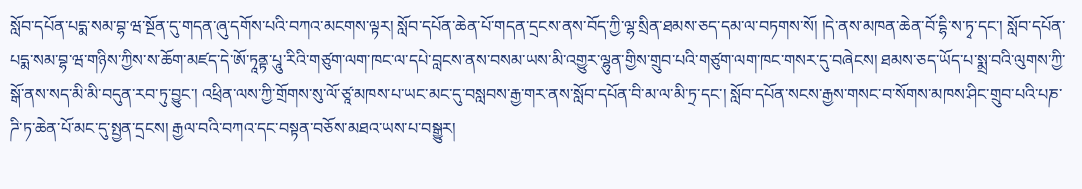སློབ་དཔོན་པདྨ་སམ་བྷ་ཝ་སྔོན་དུ་གདན་ཞུ་དགོས་པའི་བཀའ་མངགས་ལྟར། སློབ་དཔོན་ཆེན་པོ་གདན་དྲངས་ནས་བོད་ཀྱི་ལྷ་སྲིན་ཐམས་ཅད་དམ་ལ་བཏགས་སོ། །དེ་ནས་མཁན་ཆེན་བོ་དྷི་ས་ཏྭ་དང་། སློབ་དཔོན་པདྨ་སམ་བྷ་ཝ་གཉིས་ཀྱིས་ས་ཆོག་མཛད་དེ་ཨོ་ཏཱནྟ་པཱུ་རིའི་གཙུག་ལག་ཁང་ལ་དཔེ་བླངས་ནས་བསམ་ཡས་མི་འགྱུར་ལྷུན་གྱིས་གྲུབ་པའི་གཙུག་ལག་ཁང་གསར་དུ་བཞེངས། ཐམས་ཅད་ཡོད་པ་སྨྲ་བའི་ལུགས་ཀྱི་སྒོ་ནས་སད་མི་མི་བདུན་རབ་ཏུ་བྱུང་། འཕྲིན་ལས་ཀྱི་གྲོགས་སུ་ལོ་ཙཱ་མཁས་པ་ཡང་མང་དུ་བསླབས་རྒྱ་གར་ནས་སློབ་དཔོན་བི་མ་ལ་མི་ཏྲ་དང་། སློབ་དཔོན་སངས་རྒྱས་གསང་བ་སོགས་མཁས་ཤིང་གྲུབ་པའི་པཎ་ཌི་ཏ་ཆེན་པོ་མང་དུ་སྤྱན་དྲངས། རྒྱལ་བའི་བཀའ་དང་བསྟན་བཅོས་མཐའ་ཡས་པ་བསྒྱུར།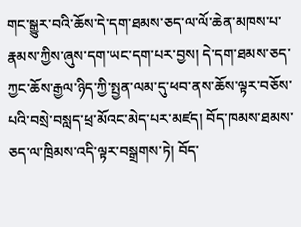གང་སྒྱུར་བའི་ཆོས་དེ་དག་ཐམས་ཅད་ལ་ལོ་ཆེན་མཁས་པ་རྣམས་ཀྱིས་ཞུས་དག་ཡང་དག་པར་བྱས། དེ་དག་ཐམས་ཅད་ཀྱང་ཆོས་རྒྱལ་ཉིད་ཀྱི་སྤྱན་ལམ་དུ་ཕབ་ནས་ཆོས་ལྟར་བཅོས་པའི་བསྲེ་བསླད་ཕྲ་མོའང་མེད་པར་མཛད། བོད་ཁམས་ཐམས་ཅད་ལ་ཁྲིམས་འདི་ལྟར་བསྒྲགས་ཏེ། བོད་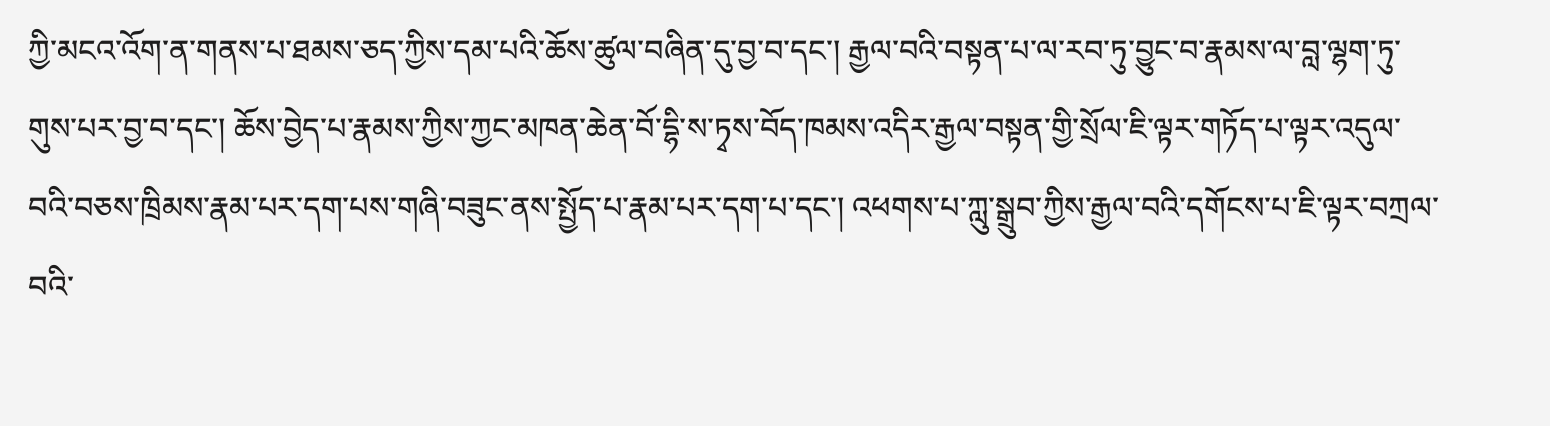ཀྱི་མངའ་འོག་ན་གནས་པ་ཐམས་ཅད་ཀྱིས་དམ་པའི་ཆོས་ཚུལ་བཞིན་དུ་བྱ་བ་དང་། རྒྱལ་བའི་བསྟན་པ་ལ་རབ་ཏུ་བྱུང་བ་རྣམས་ལ་བླ་ལྷག་ཏུ་གུས་པར་བྱ་བ་དང་། ཆོས་བྱེད་པ་རྣམས་ཀྱིས་ཀྱང་མཁན་ཆེན་བོ་དྷི་ས་ཏྭས་བོད་ཁམས་འདིར་རྒྱལ་བསྟན་གྱི་སྲོལ་ཇི་ལྟར་གཏོད་པ་ལྟར་འདུལ་བའི་བཅས་ཁྲིམས་རྣམ་པར་དག་པས་གཞི་བཟུང་ནས་སྤྱོད་པ་རྣམ་པར་དག་པ་དང་། འཕགས་པ་ཀླུ་སྒྲུབ་ཀྱིས་རྒྱལ་བའི་དགོངས་པ་ཇི་ལྟར་བཀྲལ་བའི་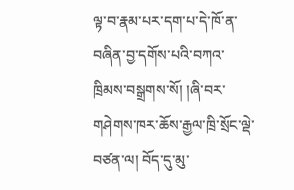ལྟ་བ་རྣམ་པར་དག་པ་དེ་ཁོ་ན་བཞིན་བྱ་དགོས་པའི་བཀའ་ཁྲིམས་བསྒྲགས་སོ། །ཞི་བར་གཤེགས་ཁར་ཆོས་རྒྱལ་ཁྲི་སྲོང་ལྡེ་བཙན་ལ། བོད་དུ་མུ་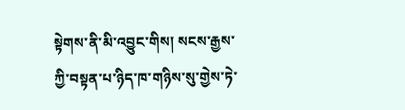སྟེགས་ནི་མི་འབྱུང་གིས། སངས་རྒྱས་ཀྱི་བསྟན་པ་ཉིད་ཁ་གཉིས་སུ་གྱེས་ཏེ་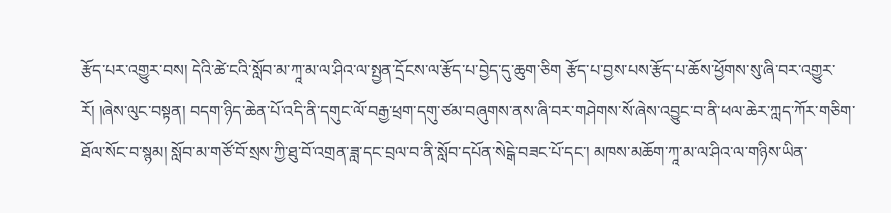རྩོད་པར་འགྱུར་བས། དེའི་ཚེ་ངའི་སློབ་མ་ཀཱ་མ་ལ་ཤིའ་ལ་སྤྱན་དྲོངས་ལ་རྩོད་པ་བྱེད་དུ་ཆུག་ཅིག རྩོད་པ་བྱས་པས་རྩོད་པ་ཆོས་ཕྱོགས་སུ་ཞི་བར་འགྱུར་རོ། །ཞེས་ལུང་བསྟན། བདག་ཉིད་ཆེན་པོ་འདི་ནི་དགུང་ལོ་བརྒྱ་ཕྲག་དགུ་ཙམ་བཞུགས་ནས་ཞི་བར་གཤེགས་སོ་ཞེས་འབྱུང་བ་ནི་ཕལ་ཆེར་ཀླད་ཀོར་གཅིག་ཐོལ་སོང་བ་སྙམ། སློབ་མ་གཙོ་བོ་སྲས་ཀྱི་ཐུ་བོ་འགྲན་ཟླ་དང་བྲལ་བ་ནི་སློབ་དཔོན་སེངྒེ་བཟང་པོ་དང་། མཁས་མཆོག་ཀཱ་མ་ལ་ཤིའ་ལ་གཉིས་ཡིན་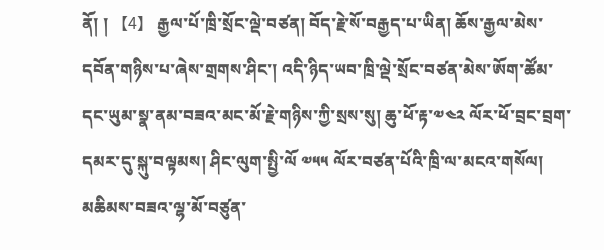ནོ། ། 【4】 རྒྱལ་པོ་ཁྲི་སྲོང་ལྡེ་བཙན། བོད་རྗེ་སོ་བརྒྱད་པ་ཡིན། ཆོས་རྒྱལ་མེས་དབོན་གཉིས་པ་ཞེས་གྲགས་ཤིང་། འདི་ཉིད་ཡབ་ཁྲི་ལྡེ་སྲོང་བཙན་མེས་ཨོག་ཚོམ་དང་ཡུམ་སྣ་ནམ་བཟའ་མང་མོ་རྗེ་གཉིས་ཀྱི་སྲས་སུ། ཆུ་ཕོ་རྟ་༧༤༢ ལོར་ཕོ་བྲང་བྲག་དམར་དུ་སྐུ་བལྟམས། ཤིང་ལུག་སྤྱི་ལོ ༧༥༥ ལོར་བཙན་པོའི་ཁྲི་ལ་མངའ་གསོལ། མཆིམས་བཟའ་ལྷ་མོ་བཙུན་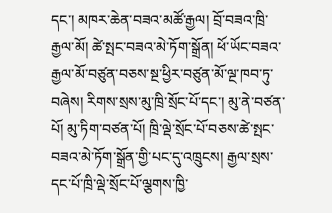དང་། མཁར་ཆེན་བཟའ་མཚོ་རྒྱལ། བྲོ་བཟའ་ཁྲི་རྒྱལ་མོ། ཚེ་སྤང་བཟའ་མེ་ཏོག་སྒྲོན། ཕོ་ཡོང་བཟའ་རྒྱལ་མོ་བཙུན་བཅས་སྔ་ཕྱིར་བཙུན་མོ་ལྔ་ཁབ་ཏུ་བཞེས། རིགས་སྲས་མུ་ཁྲི་སྲོང་པོ་དང་། མུ་ནེ་བཙན་པོ། མུ་ཏིག་བཙན་པོ། ཁྲི་ལྡེ་སྲོང་པོ་བཅས་ཚེ་སྤང་བཟའ་མེ་ཏོག་སྒྲོན་གྱི་པང་དུ་འཁྲུངས། རྒྱལ་སྲས་དང་པོ་ཁྲི་ལྡེ་སྲོང་པོ་ལྕགས་ཁྱི་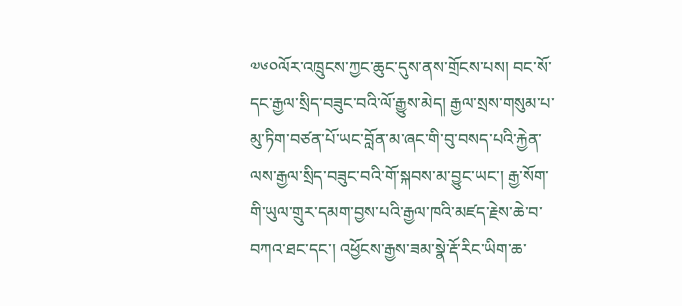༧༦༠ལོར་འཁྲུངས་ཀྱང་ཆུང་དུས་ནས་གྲོངས་པས། བང་སོ་དང་རྒྱལ་སྲིད་བཟུང་བའི་ལོ་རྒྱུས་མེད། རྒྱལ་སྲས་གསུམ་པ་མུ་ཏིག་བཙན་པོ་ཡང་བློན་མ་ཞང་གི་བུ་བསད་པའི་རྐྱེན་ལས་རྒྱལ་སྲིད་བཟུང་བའི་གོ་སྐབས་མ་བྱུང་ཡང་། རྒྱ་སོག་གི་ཡུལ་གྲུར་དམག་བྱས་པའི་རྒྱལ་ཁའི་མཛད་རྗེས་ཆེ་བ་བཀའ་ཐང་དང་། འཕྱོངས་རྒྱས་ཟམ་སྣེ་རྡོ་རིང་ཡིག་ཆ་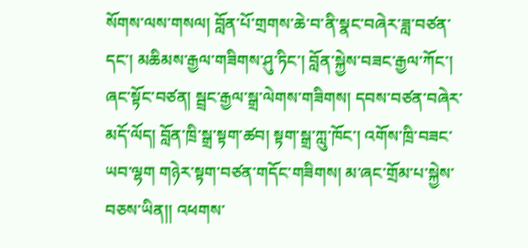སོགས་ལས་གསལ། བློན་པོ་གྲགས་ཆེ་བ་ནི་སྣང་བཞེར་ཟླ་བཙན་དང་། མཆིམས་རྒྱལ་གཟིགས་ཤུ་ཏིང་། བློན་སྐྱེས་བཟང་རྒྱལ་ཀོང་། ཞང་སྟོང་བཙན། སྦྲང་རྒྱལ་སྒྲ་ལེགས་གཟིགས། དབས་བཙན་བཞེར་མདོ་ལོད། བློན་ཁྲི་སྒྲ་སྟག་ཚབ། སྟག་སྒྲ་ཀླུ་ཁོང་། འགོས་ཁྲི་བཟང་ཡབ་ལྷག གཉེར་སྟག་བཙན་གདོང་གཟིགས། མ་ཞང་གྲོམ་པ་སྐྱེས་བཅས་ཡིན།། འཕགས་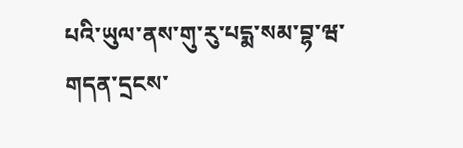པའི་ཡུལ་ནས་གུ་རུ་པདྨ་སམ་བྷ་ཝ་གདན་དྲངས་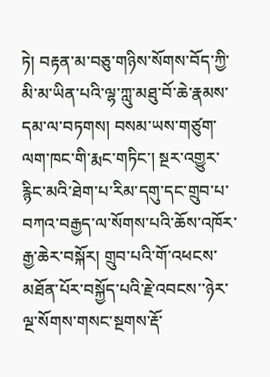ཏེ། བརྟན་མ་བཅུ་གཉིས་སོགས་བོད་ཀྱི་མི་མ་ཡིན་པའི་ལྷ་ཀླུ་མཐུ་བོ་ཆེ་རྣམས་དམ་ལ་བཏགས། བསམ་ཡས་གཙུག་ལག་ཁང་གི་རྨང་གཏིང་། སྔར་འགྱུར་རྙིང་མའི་ཐེག་པ་རིམ་དགུ་དང་གྲུབ་པ་བཀའ་བརྒྱད་ལ་སོགས་པའི་ཆོས་འཁོར་རྒྱ་ཆེར་བསྐོར། གྲུབ་པའི་གོ་འཕངས་མཐོན་པོར་བསྐྱོད་པའི་རྗེ་འབངས་་ཉེར་ལྔ་སོགས་གསང་སྔགས་རྡོ་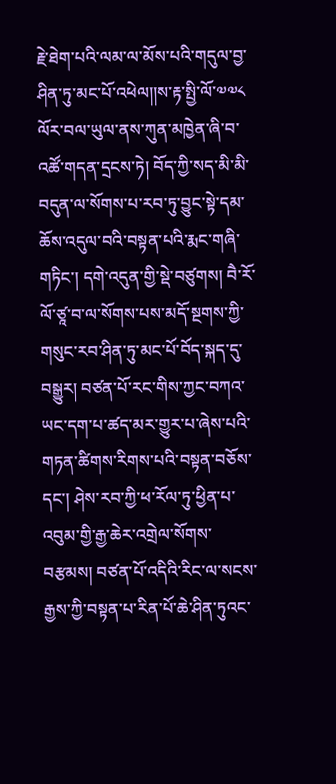རྗེ་ཐེག་པའི་ལམ་ལ་མོས་པའི་གདུལ་བྱ་ཤིན་ཏུ་མང་པོ་འཕེལ།།ས་རྟ་སྤྱི་ལོ་༧༧༨ ལོར་བལ་ཡུལ་ནས་ཀུན་མཁྱེན་ཞི་བ་འཚོ་གདན་དྲངས་ཏེ། བོད་ཀྱི་སད་མི་མི་བདུན་ལ་སོགས་པ་རབ་ཏུ་བྱུང་སྟེ་དམ་ཆོས་འདུལ་བའི་བསྟན་པའི་རྨང་གཞི་གཏིང་། དགེ་འདུན་གྱི་སྡེ་བཙུགས། བཻ་རོ་ལོ་ཙཱ་བ་ལ་སོགས་པས་མདོ་སྔགས་ཀྱི་གསུང་རབ་ཤིན་ཏུ་མང་པོ་བོད་སྐད་དུ་བསྒྱུར། བཙན་པོ་རང་གིས་ཀྱང་བཀའ་ཡང་དག་པ་ཚད་མར་གྱུར་པ་ཞེས་པའི་གཏན་ཚིགས་རིགས་པའི་བསྟན་བཅོས་དང་། ཤེས་རབ་ཀྱི་ཕ་རོལ་ཏུ་ཕྱིན་པ་འབུམ་གྱི་རྒྱ་ཆེར་འགྲེལ་སོགས་བརྩམས། བཙན་པོ་འདིའི་རིང་ལ་སངས་རྒྱས་ཀྱི་བསྟན་པ་རིན་པོ་ཆེ་ཤིན་ཏུའང་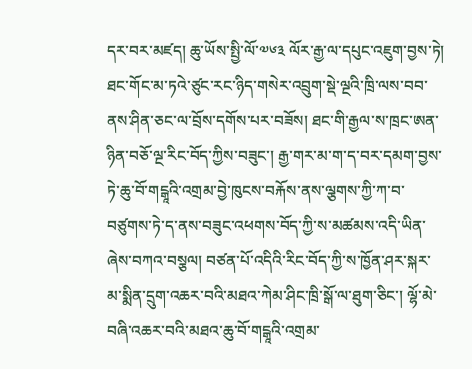དར་བར་མཛད། ཆུ་ཡོས་སྤྱི་ལོ་༧༦༣ ལོར་རྒྱ་ལ་དཔུང་འཇུག་བྱས་ཏེ། ཐང་གོང་མ་ཏའེ་ཙུང་རང་ཉིད་གསེར་འབྲུག་སྡེ་ལྔའི་ཁྲི་ལས་བབ་ནས་ཤིན་ཅང་ལ་བྲོས་དགོས་པར་བཟོས། ཐང་གི་རྒྱལ་ས་ཁྲང་ཨན་ཉིན་བཅོ་ལྔ་རིང་བོད་ཀྱིས་བཟུང་། རྒྱ་གར་མ་ག་ད་བར་དམག་བྱས་ཏེ་ཆུ་བོ་གངྒཱའི་འགྲམ་བྱེ་ཁུངས་བརྐོས་ནས་ལྕགས་ཀྱི་ཀ་བ་བཙུགས་ཏེ་ད་ནས་བཟུང་འཕགས་བོད་ཀྱི་ས་མཚམས་འདི་ཡིན་ཞེས་བཀའ་བསྕལ། བཙན་པོ་འདིའི་རིང་བོད་ཀྱི་ས་ཁྱོན་ཤར་སྐར་མ་སྨིན་དྲུག་འཆར་བའི་མཐའ་ཀེམ་ཤིང་ཁྲི་སྒོ་ལ་ཐུག་ཅིང་། ལྷོ་མེ་བཞི་འཆར་བའི་མཐའ་ཆུ་བོ་གངྒཱའི་འགྲམ་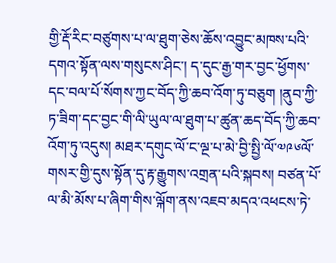གྱི་རྡོ་རིང་བཙུགས་པ་ལ་ཐུག་ཅེས་ཆོས་འབྱུང་མཁས་པའི་དགའ་སྟོན་ལས་གསུངས་ཤིང་། ད་དུང་རྒྱ་གར་བྱང་ཕྱོགས་དང་བལ་པོ་སོགས་ཀྱང་བོད་ཀྱི་ཆབ་འོག་ཏུ་བཅུག །ནུབ་ཀྱི་ཏ་ཟིག་དང་བྱང་གི་ལི་ཡུལ་ལ་ཐུག་པ་ཚུན་ཆད་བོད་ཀྱི་ཆབ་འོག་ཏུ་འདུས། མཐར་དགུང་ལོ་ང་ལྔ་པ་མེ་བྱི་སྤྱི་ལོ་༧༩༦ལོ་གསར་གྱི་དུས་སྟོན་དུ་རྟ་རྒྱུགས་འགྲན་པའི་སྐབས། བཙན་པོ་ལ་མི་མོས་པ་ཞིག་གིས་ལྐོག་ནས་འཇབ་མདའ་འཕངས་ཏེ་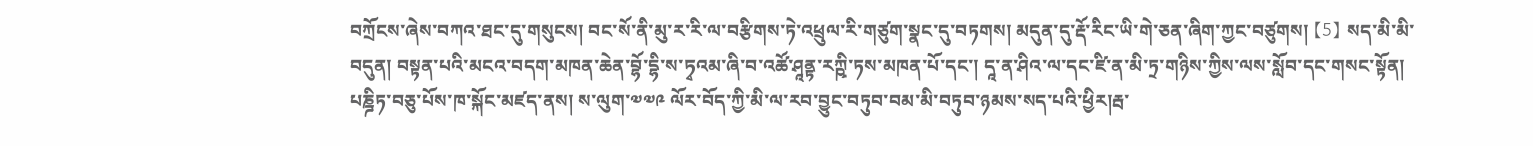བཀྲོངས་ཞེས་བཀའ་ཐང་དུ་གསུངས། བང་སོ་ནི་མུ་ར་རི་ལ་བརྩིགས་ཏེ་འཕྲུལ་རི་གཙུག་སྣང་དུ་བཏགས། མདུན་དུ་རྡོ་རིང་ཡི་གེ་ཅན་ཞིག་ཀྱང་བཙུགས། 【5】 སད་མི་མི་བདུན། བསྟན་པའི་མངའ་བདག་མཁན་ཆེན་བྷོ་དྷི་ས་ཏྭའམ་ཞི་བ་འཚོ་ཤཱནྟ་རཀྵི་ཏས་མཁན་པོ་དང་། དཱ་ན་ཤིའ་ལ་དང་ཛི་ན་མི་ཏྲ་གཉིས་ཀྱིས་ལས་སློབ་དང་གསང་སྟོན། པཎྜིཏ་བཅུ་པོས་ཁ་སྐོང་མཛད་ནས། ས་ལུག་༧༧༩ ལོར་བོད་ཀྱི་མི་ལ་རབ་བྱུང་བཏུབ་བམ་མི་བཏུབ་ཉམས་སད་པའི་ཕྱིར།རྦ་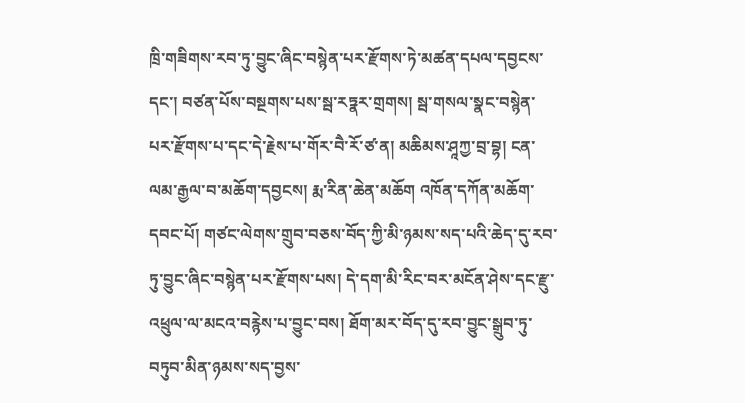ཁྲི་གཟིགས་རབ་ཏུ་བྱུང་ཞིང་བསྙེན་པར་རྫོགས་ཏེ་མཚན་དཔལ་དབྱངས་དང་། བཙན་པོས་བསྔགས་པས་སྦ་རཏྣར་གྲགས། སྦ་གསལ་སྣང་བསྙེན་པར་རྫོགས་པ་དང་དེ་རྗེས་པ་གོར་བཻ་རོ་ཙ་ན། མཆིམས་ཤཱཀྱ་བྲ་བྷ། ངན་ལམ་རྒྱལ་བ་མཆོག་དབྱངས། རྨ་རིན་ཆེན་མཆོག འཁོན་དཀོན་མཆོག་དབང་པོ། གཙང་ལེགས་གྲུབ་བཅས་བོད་ཀྱི་མི་ཉམས་སད་པའི་ཆེད་དུ་རབ་ཏུ་བྱུང་ཞིང་བསྙེན་པར་རྫོགས་པས། དེ་དག་མི་རིང་བར་མངོན་ཤེས་དང་རྫུ་འཕྲུལ་ལ་མངའ་བརྙེས་པ་བྱུང་བས། ཐོག་མར་བོད་དུ་རབ་བྱུང་སྒྲུབ་ཏུ་བཏུབ་མིན་ཉམས་སད་བྱས་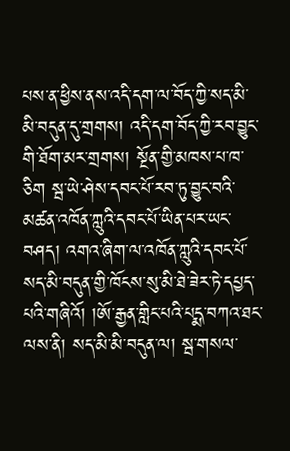པས་ན་ཕྱིས་ནས་འདི་དག་ལ་བོད་ཀྱི་སད་མི་མི་བདུན་དུ་གྲགས། འདི་དག་བོད་ཀྱི་རབ་བྱུང་གི་ཐོག་མར་གྲགས། སྔོན་གྱི་མཁས་པ་ཁ་ཅིག སྦ་ཡེ་ཤེས་དབང་པོ་རབ་ཏུ་བྱུང་བའི་མཚན་འཁོན་ཀླུའི་དབང་པོ་ཡིན་པར་ཡང་བཤད། འགའ་ཞིག་ལ་འཁོན་ཀླུའི་དབང་པོ་སད་མི་བདུན་གྱི་ཁོངས་སུ་མི་ཐེ་ཟེར་ཏེ་དཔྱད་པའི་གཞིའོ། །ཨོ་རྒྱན་གླིང་པའི་པདྨ་བཀའ་ཐང་ལས་ནི། སད་མི་མི་བདུན་ལ། སྦ་གསལ་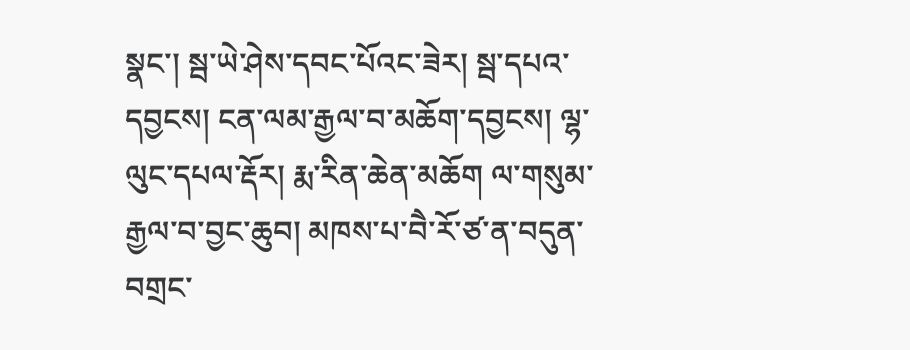སྣང་། སྦ་ཡེ་ཤེས་དབང་པོའང་ཟེར། སྦ་དཔའ་དབྱངས། ངན་ལམ་རྒྱལ་བ་མཆོག་དབྱངས། ལྷ་ལུང་དཔལ་རྡོར། རྨ་རིན་ཆེན་མཆོག ལ་གསུམ་རྒྱལ་བ་བྱང་ཆུབ། མཁས་པ་བཻ་རོ་ཙ་ན་བདུན་བགྲང་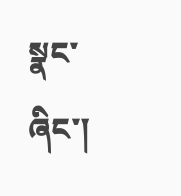སྣང་ཞིང་།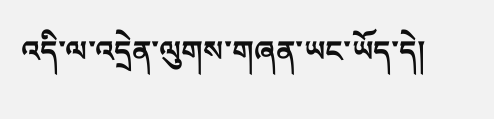འདི་ལ་འདྲེན་ལུགས་གཞན་ཡང་ཡོད་དེ།